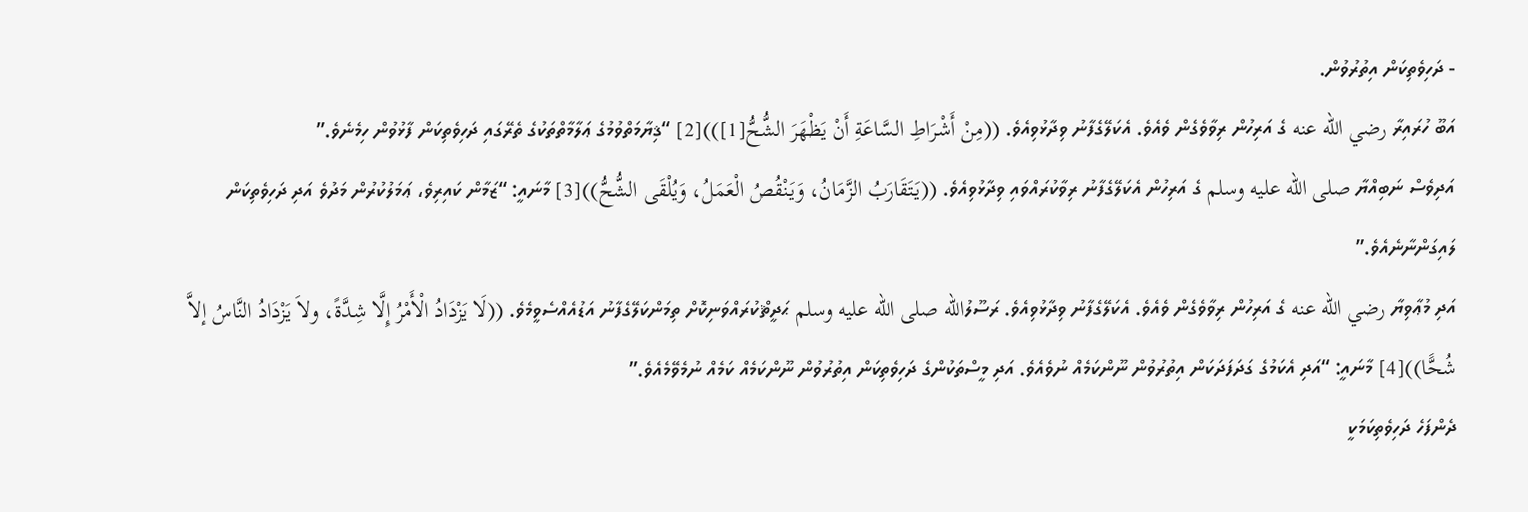- ދަހިވެތިކަން އިތުރުވުން.
އަބޫ ހުރައިރާ رضي الله عنه ގެ އަރިހުން ރިވާވެގެން ވެއެވެ. އެކަލޭގެފާނު ވިދާޅުވިއެވެ. ((مِنْ أَشْرَاطِ السَّاعَةِ أَنْ يَظْهَرَ الشُّحُّ[1]))[2] “ޤިޔާމަތްވުމުގެ ޢަލާމާތްތަކުގެ ތެރޭގައި ދަހިވެތިކަން ފާޅުވުން ހިމެނެވެ.”
އަދިވެސް ނަބިއްޔާ صلى الله عليه وسلم ގެ އަރިހުން އެކަލޭގެފާނު ރިވާކުރައްވައި ވިދާޅުވިއެވެ. ((يَتَقَارَبُ الزَّمَانُ، وَيَنْقُصُ الْعَمَلُ، وَيُلْقَى الشُّحُّ))[3] މާނައީ: “ޒަމާން ކައިރިވެ، ޢަމަލުކުރުން މަދުވެ އަދި ދަހިވެތިކަން ލައިގަންނާނެއެވެ.”
އަދި މުޢާވިޔާ رضي الله عنه ގެ އަރިހުން ރިވާވެގެން ވެއެވެ. އެކަލޭގެފާނު ވިދާޅުވިއެވެ. ރަސޫލުالله صلى الله عليه وسلم ޙަދީޘްކުރައްވަނިކޮށް ތިމަންކަލޭގެފާނު އަޑުއެއްސެވީމެވެ. ((لَا يَزْدَادُ الْأَمْرُ إِلَّا شِدَّةً، ولاَ يَزْدَادُ النَّاسُ إلاَّ شُحًّا))[4] މާނައީ: “އަދި އެކަމުގެ ގަދަފަދަކަން އިތުރުވުން ނޫންކަމެއް ނުވެއެވެ. އަދި މީސްތަކުންގެ ދަހިވެތިކަން އިތުރުވުން ނޫންކަމެއް ކަމެއް ނުމެވޭމެއެވެ.”
ދެންފަހެ ދަހިވެތިކަމަކީ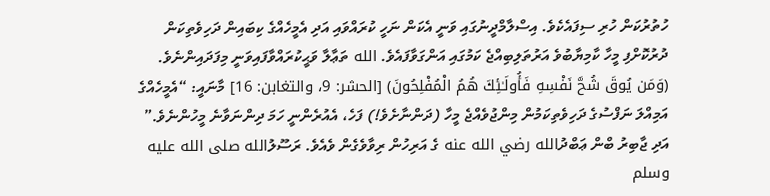ހުތުރުކަން ހުރި ސިފައެކެވެ. އިސްލާމްދީނުގައި ވަނީ އެކަން ނަހީ ކުރައްވައި އަދި އެމީހެއްގެ ކިބައިން ދަހިވެތިކަން ދުރުކޮށްފި މީހާ ކާމިޔާބުވެ އަރުތަލިބިއްޖެ ކަމުގައި އަންގަވާފައެވެ. الله ތަޢާލާ ވަޙީކުރައްވާފައިވަނީ މިފަދައިންނެވެ. (وَمَن يُوقَ شُحَّ نَفْسِهِ فَأُولَـٰئِكَ هُمُ الْمُفْلِحُونَ) [الحشر: 9، والتغابن: 16] މާނައީ: “އެމީހެއްގެ އަމިއްލަ ނަފްސުގެ ދަހިވެތިކަމުން މިންޖުވެއްޖެ މީހާ (ދަންނާށެވެ!) ފަހެ، އެއުރެންނީ ހަމަ ދިންނަވާނެ މީހުންނެވެ.”
އަދި ޖާބިރު ބްން ޢަބްދުالله رضي الله عنه ގެ އަރިހުން ރިވާވެގެން ވެއެވެ. ރަސޫލުالله صلى الله عليه وسلم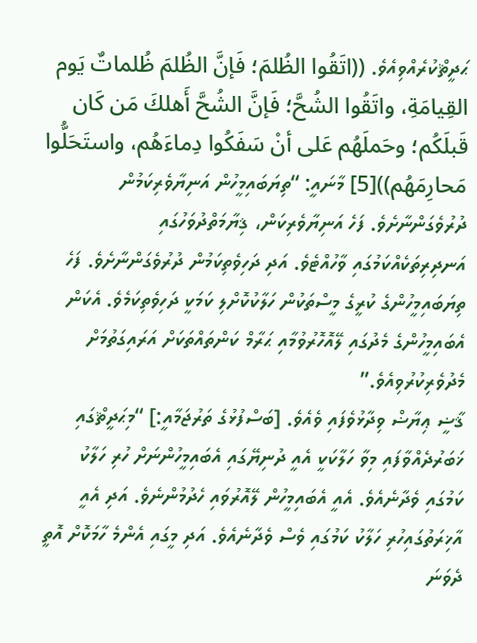ޙަދީޘްކުރެއްވިއެވެ. ((اتَقُوا الظُلمَ؛ فَإنَّ الظُلمَ ظُلماتٌ يَوم القِيامَةِ، واتَقُوا الشُحَّ؛ فَإنَّ الشُحَّ أَهلكَ مَن كَان قَبلَكُم؛ وحَملَهُم عَلى أنْ سَفَكُوا دِماءَهُم، واستَحَلُّوا مَحارِمَهُم))[5] މާނައީ: “ތިޔަބައިމީހުން އަނިޔާވެރިކަމުން ދުރުވެގަންނާށެވެ. ފަހެ އަނިޔާވެރިކަން، ޤިޔާމަތްދުވަހުގައި އަނދިރިތަކެއްކަމުގައި ވާހުއްޓެވެ. އަދި ދަހިވެތިކަމުން ދުރުވެގަންނާށެވެ. ފަހެ ތިޔަބައިމީހުންގެ ކުރީގެ މީސްތަކުން ހަލާކުކޮށްލި ކަމަކީ ދަހިވެތިކަމެވެ. އެކަން އެބައިމީހުންގެ މެދުގައި ލޭއޮހޮރުވުމާއި ޙަރާމް ކަންތައްތަކަށް އަރައިގަތުމަށް މެދުވެރިކުރުވިއެވެ.”
ޤާޟީ ޢިޔާޟް ވިދާޅުވެފައި ވެއެވެ. [ބަސްފުޅުގެ ތަރުޖަމާއީ:] “މިޙަދީޘްގައި ޚަބަރުދެއްވާފައި މިވާ ހަލާކަކީ އެއީ ދުނިޔޭގައި އެބައިމީހުންނަށް ހުރި ހަލާކު ކަމުގައި ވެދާނެއެވެ. އެއީ އެބައިމީހުން ލޭއޮރުވައި ހެދުމުންނެވެ. އަދި އެއީ އާޚިރަތުގައިހުރި ހަލާކު ކަމުގައި ވެސް ވެދާނެއެވެ. އަދި މީގައި އެންމެ ހާމަކޮށް އޮތީ ދެވަނަ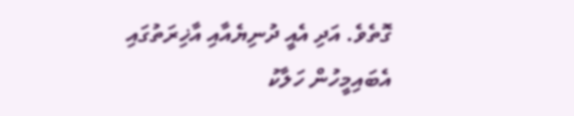ގޮތެވެ. އަދި އެއީ ދުނިޔެއާއި އާޚިރަތުގައި އެބައިމީހުން ހަލާކު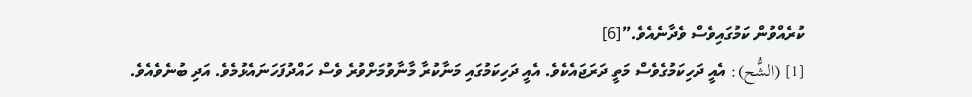ކުރެއްވުން ކަމުގައިވެސް ވެދާނެއެވެ.”[6]
[1] (الشُّح): އެއީ ދަހިކަމުގެވެސް މަތީ ދަރަޖައެކެވެ. އެއީ ދަހިކަމުގައި މަނާކުރާ މާނާވުމަށްވުރެ ވެސް ހައްދުފަހަނައެޅުމެވެ. އަދި ބުނެވެއެވެ.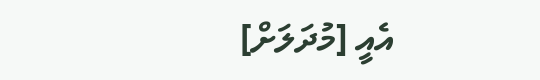އެއީ [މުދަލަށް]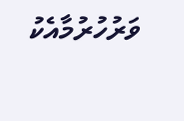ވަރުހުރުމާއެކު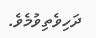ދަހިވެތިވުމެވެ.